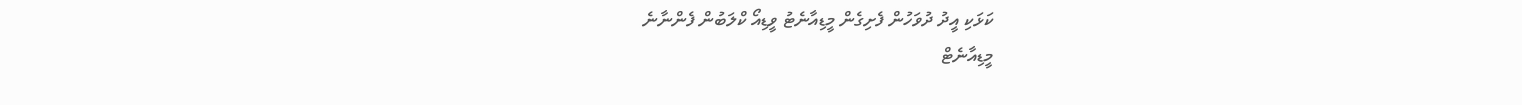ކަޅަކި އީދު ދުވަހުން ފެށިގެން މީޑިއާނެޓު ވީޑިއޯ ކްލަބުން ފެންނާނެ
މީޑިއާނެޓް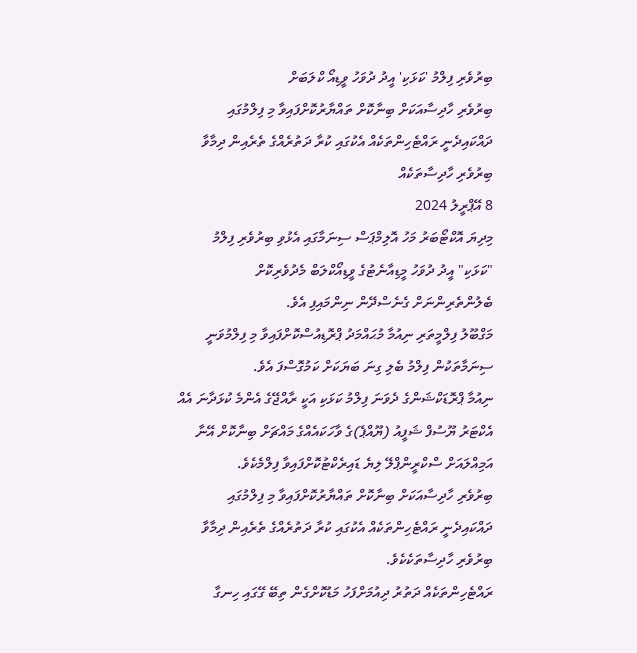ބިރުވެރި ފިލްމު 'ކަޅަކި' އީދު ދުވަހު ވީޑިއޯ ކްލަބަށް
ބިރުވެރި ހާދިސާއަކަށް ބިނާކޮށް ތައްޔާރުކޮށްފައިވާ މި ފިލްމުގައި ދައްކައިދެނީ ރައްޓެހިންތަކެއް އެކުގައި ކުރާ ދަތުރެއްގެ ތެރެއިން ދިމާވާ ބިރުވެރި ހާދިސާތަކެއް
8 އޭޕްރީލު 2024
މިދިޔަ އޮކްޓޯބަރު މަހު އޮލިމްޕަސް ސިނަމާގައި އެޅުވި ބިރުވެރި ފިލްމު "ކަޅަކި" އީދު ދުވަހު މީޑިއާނެޓުގެ ވީޑިއޯކްލަބް މެދުވެރިކޮށް ބެލުންތެރިންނަށް ގެނެސްދޭން ނިންމައިފި އެވެ.
މަގްބޫލު ފިލްމީތަރި ނިއުމާ މުޙައްމަދު ޕްރޮޑިއުސްކޮށްފައިވާ މި ފިލްމުވަނީ ސިނަމާތަކުން ފިލްމު ބެލި ގިނަ ބަޔަކަށް ކަމުގޮސްފަ އެވެ.
ނިއުމާ ޕްރޮޑަކްޝަންގެ ދެވަނަ ފިލްމު ކަޅަކި އަކީ ރާއްޖޭގެ އެންމެ ކުޅަދާނަ އެއް  އެކްޓަރު ޔޫސުފް ޝަފީއު (ޔޫއްޕެ)ގެ ވާހަކައެއްގެ މައްޗަށް ބިނާކޮށް އޭނާ އަމިއްލައަށް ސްކްރީންޕްލޭ ލިޔެ ޑައިރެކްޓުކޮށްފައިވާ ފިލްމެކެވެ.
ބިރުވެރި ހާދިސާއަކަށް ބިނާކޮށް ތައްޔާރުކޮށްފައިވާ މި ފިލްމުގައި ދައްކައިދެނީ ރައްޓެހިންތަކެއް އެކުގައި ކުރާ ދަތުރެއްގެ ތެރެއިން ދިމާވާ ބިރުވެރި ހާދިސާތަކެކެވެ.
ރައްޓެހިންތަކެއް ދަތުރު ދިއުމަށްފަހު މަޑުކޮށްގެން ތިބޭ ގޭގައި ހިނގާ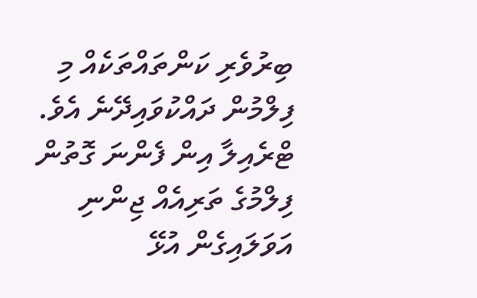ބިރުވެރި ކަންތައްތަކެއް މި ފިލްމުން ދައްކުވައިދޭނެ އެވެ. ޓްރެއިލާ އިން ފެންނަ ގޮތުން ފިލްމުގެ ތަރިއެއް ޖިންނި އަވަލައިގެން އުޅޭ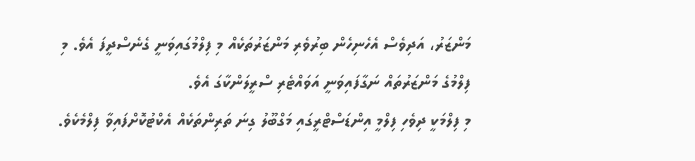މަންޒަރު، އަދިވެސް އެހެނިހެން ބިރުވެރި މަންޒަރުތަކެއް މި ފިލްމުގައިވަނީ ގެނެސްދީފަ އެވެ. މި ފިލްމުގެ މަންޒަރުތައް ނަގާފައިވަނީ އަވައްޓެރި ސްރީލަންކާގަ އެވެ.
މި ފިލްމަކީ ދިވެހި ފިލްމީ އިންޑަސްޓްރީގައި މަގްބޫލު ގިނަ ތަރިންތަކެއް އެކްޓުކޮށްފައިވާ ފިލްމެކެވެ.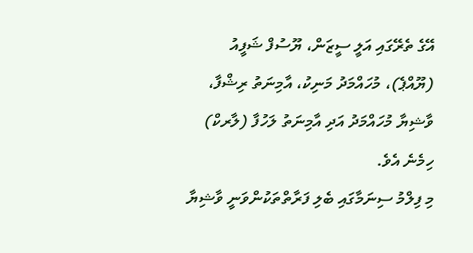އޭގެ ތެރޭގައި އަލީ ސީޒަން، ޔޫސުފް ޝަފީއު (ޔޫއްޕެ)، މުހައްމަދު މަނިކު، އާމިނަތު ރިޝްފާ، ވާޝިޔާ މުހައްމަދު އަދި އާމިނަތު ލަހުފާ (ލާރކް) ހިމެނެ އެވެ.
މި ފިލްމު ސިނަމާގައި ބެލި ފަރާތްތަކުންވަނީ ވާޝިޔާ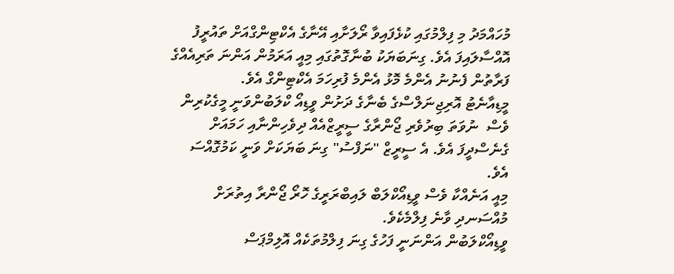މުހައްމަދު މި ފިލްމުގައި ކުޅެފައިވާ ރޯލަށާއި އޭނާގެ އެކްޓިންގްއަށް ތައުރީފު އޮއްސާލައިފަ އެވެ. ގިނަބަޔަކު ބުނާގޮތުގައި މިއީ އަރަމުން އަންނަ ތަރިއެއްގެ ފަރާތުން ފެނުނު އެންމެ މޮޅު އެންމެ ފުރިހަމަ އެކްޓިންގް އެވެ.
މީޑިއާނެޓު އޮރިޖިނަލްސްގެ ބެނާގެ ދަށުން ވީޑިއޯ ކްލަބުންވަނީ މީގެކުރިން ވެސް  ނުވަތަ ބިރުވެރި ޖޯންރާގެ ސީރީޒްއެއް ދިވެހިންނާއި ހަމައަށް ގެނެސްދީފަ އެވެ. އެ ސީރީޒް "ނަފްސު" ގިނަ ބަޔަކަށް ވަނީ ކަމުގޮއްސަ އެވެ.
މިއީ އަނެއްކާ ވެސް ވީޑިއޯކްލަބް ލައިބްރަރީގެ ހޮރޯ ޖޯންރާ އިތުރަށް މުއްސަނދި ވާނެ ފިލްމެކެވެ.
ވީޑިއޯކްލަބުން އަންނަނީ ފަހުގެ ގިނަ ފިލްމުތަކެއް އޮލިމްޕަސް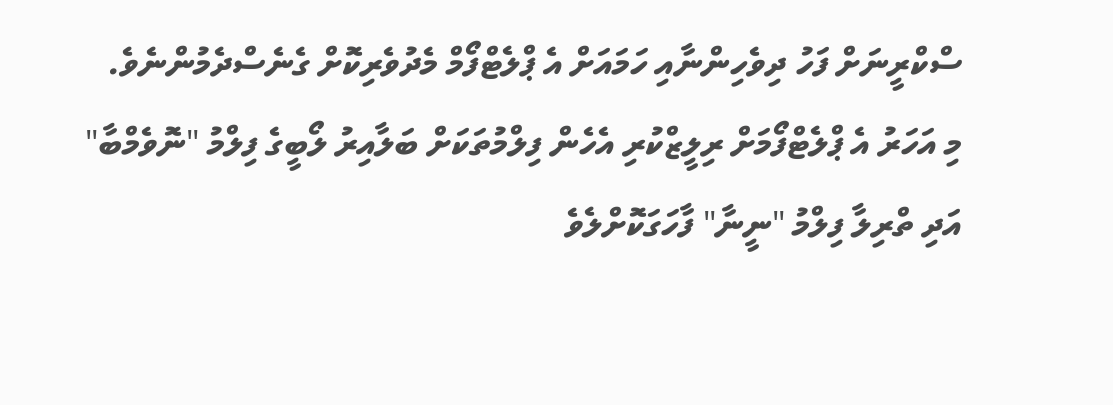ސްކްރީނަށް ފަހު ދިވެހިންނާއި ހަމައަށް އެ ޕްލެޓްފޯމް މެދުވެރިކޮށް ގެނެސްދެމުންނެވެ.
މި އަހަރު އެ ޕްލެޓްފޯމަށް ރިލީޒްކުރި އެހެން ފިލްމުތަކަށް ބަލާއިރު ލޯބީގެ ފިލްމު "ނޮވެމްބާ" އަދި ތްރިލާ ފިލްމު "ނީނާ" ފާހަގަކޮށްލެވެ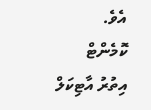އެވެ.
ކޮމެންޓް
އިތުރު އާޓިކަލް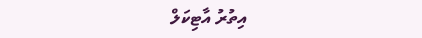އިތުރު އާޓިކަލް